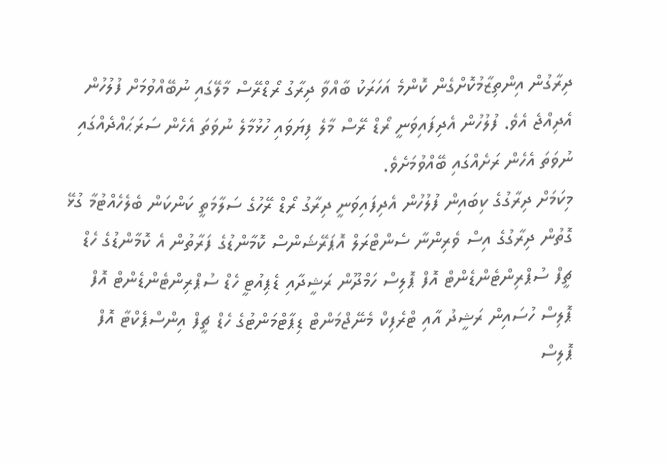ދިރާގުން އިންތިޒާމުކޮށްގެން ކޮންމެ އަހަރަކު ބާއްވާ ދިރާގު ރޯޑްރޭސް މާލޭގައި ނުބޭއްވުމަށް ފުލުހުން އެދިއްޖެ އެވެ. ފުލުހުން އެދިފައިވަނީ ރޯޑް ރޭސް މާލެ ފިޔަވައި ހުޅުމާލެ ނުވަތަ އެހެން ސަރަޙައްދެއްގައި ނުވަތަ އެހެން ރަށެއްގައި ބޭއްވުމަށެވެ.
މިކަމަށް ދިރާގުގެ ކިބައިން ފުލުހުން އެދިފައިވަނީ ދިރާގު ރޯޑް ރޭހުގެ ސަލާމަތީ ކަންކަން ބެލެހެއްޓުމާ ގުޅޭ ގޮތުން ދިރާގުގެ އިސް ވެރިންނާ ސެންޓްރަލް އޮޕަރޭޝަންސް ކޮމާންޑުގެ ފަރާތުން އެ ކޮމާންޑުގެ ހެޑް ޗީފް ސުޕްރިންޓެންޑެންޓް އޮފް ޕޮލިސް ހަމްދޫން ރަޝީދާއި ޑެޕިއުޓީ ހެޑް ސުޕްރިންޓެންޑެންޓް އޮފް ޕޮލިސް ހުސައިން ރަޝީދު އާއި ޓްރެފިކް މެނޭޖްމަންޓް ޑިޕާޓްމަންޓުގެ ހެޑް ޗީފް އިންސްޕެކްޓާ އޮފް ޕޮލިސް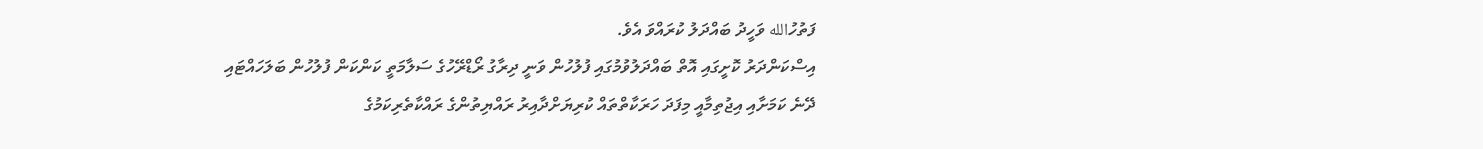ފަތުހުالله ވަހީދު ބައްދަލު ކުރައްވަ އެވެ.
އިސްކަންދަރު ކޮށީގައި އޮތް ބައްދަލުވުމުގައި ފުލުހުން ވަނީ ދިރާގު ރޯޑްރޭހުގެ ސަލާމަތީ ކަންކަން ފުލުހުން ބަލަހައްޓައި ދޭނެ ކަމަށާއި އިޖުތިމާއީ މިފަދަ ހަރަކާތްތައް ކުރިޔަށްދާއިރު ރައްޔިތުންގެ ރައްކާތެރިކަމުގެ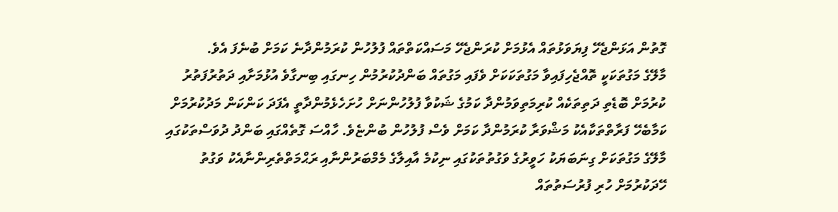ގޮތުން އަޅަންޖެހޭ ފިޔަވަޅުތައް އެޅުމަށް ކުރަންޖެހޭ މަސައްކަތްތައް ފުލުހުން ކުރަމުންދާނެ ކަމަށް ބުނެފަ އެވެ.
މާލޭގެ މަގުތަކަކީ ތޮއްޖެހިފައިވާ މަގުތަކަކަށް ވެފައި މަގުތައް ބަންދުކުރުމުން ހިނގައި ބިނގާވެ އުޅުމަށާއި ދަތުރުފަތުރު ކުރުމަށް ބޮޑެތި ދަތިތަކެއް ކުރިމަތިވަމުންދާ ކަމުގެ ޝަކުވާ ފުލުހުންނަށް ހުށަހެޅެމުންދާތީ އެފަދަ ކަންކަން މަދުކުރުމަށް ކަމާބެހޭ ފަރާތްތަކާއެކު މަޝްވަރާ ކުރަމުންދާ ކަމަށް ވެސް ފުލުހުން ބުންޏެވެ. ހާއްސަ ގޮތެއްގައި ބަންދު ދުވަސްތަކުގައި މާލޭގެ މަގުތަކަށް ގިނަބަޔަކު ހަވީރުގެ ވަގުތުތަކުގައި ނިކުމެ އާއިލާގެ މެމްބަރުންނާއި ރަޙްމަތްތެރިންނާއެކު ވަގުތު ހޭދަކުރުމަށް ހުރި ފުރުސަތުތައް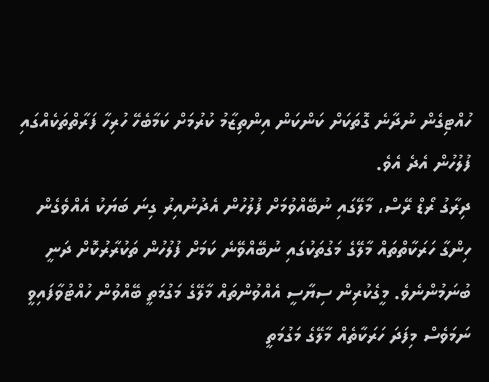ހުއްޓިގެން ނުދާނެ ގޮތަކަށް ކަންކަން އިންތިޒާމު ކުރުމަށް ކަމާބެހޭ ހުރިހާ ފަރާތްތަކެއްގައި ފުލުހުން އެދެ އެވެ.
ދިރާގު ރޯޑް ރޭސް، މާލޭގައި ނުބޭއްވުމަށް ފުލުހުން އެދުނުއިރު ގިނަ ބަޔަކު އެއްވެގެން ހިންގާ ހަރަކާތްތައް މާލޭގެ މަގުތަކުގައި ނުބޭއްވޭނެ ކަމަށް ފުލުހުން ތަކުރާރުކޮށް ދަނީ ބުނަމުންނެވެ. މީގެކުރިން ސިޔާސީ އެއްވުންތައް މާލޭގެ މަގުމަތީ ބޭއްވުން ހުއްޓުވާފައިވީ ނަމަވެސް މިފަދަ ހަރަކާތެއް މާލޭގެ މަގުމަތީ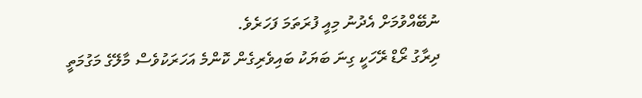ނުބޭއްވުމަށް އެދުނު މިއީ ފުރަތަމަ ފަހަރެވެ.
ދިރާގު ރޯޑް ރޭހަކީ ގިނަ ބަޔަކު ބައިވެރިގެން ކޮންމެ އަހަރަކުވެސް މާލޭގެ މަގުމަތީ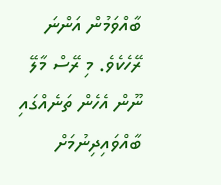ބާއްވަމުން އަންނަ ރޭހެކެވެ. މި ރޭސް މާލޭ ނޫން އެހެން ތަނެއްގައި ބާއްވައިދިނުމަށް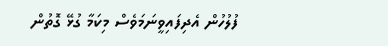ފުލުހުން އެދިފައިވީނަމަވެސް މިކަމާ ގުޅޭ ގޮތުން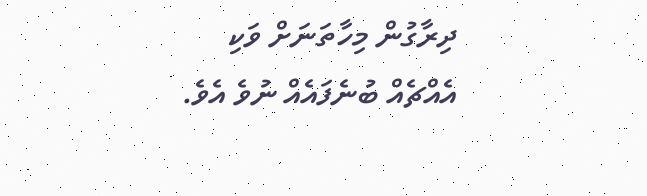ދިރާގުން މިހާތަނަށް ވަކި އެއްޗެއް ބުނެފައެއް ނުވެ އެވެ.